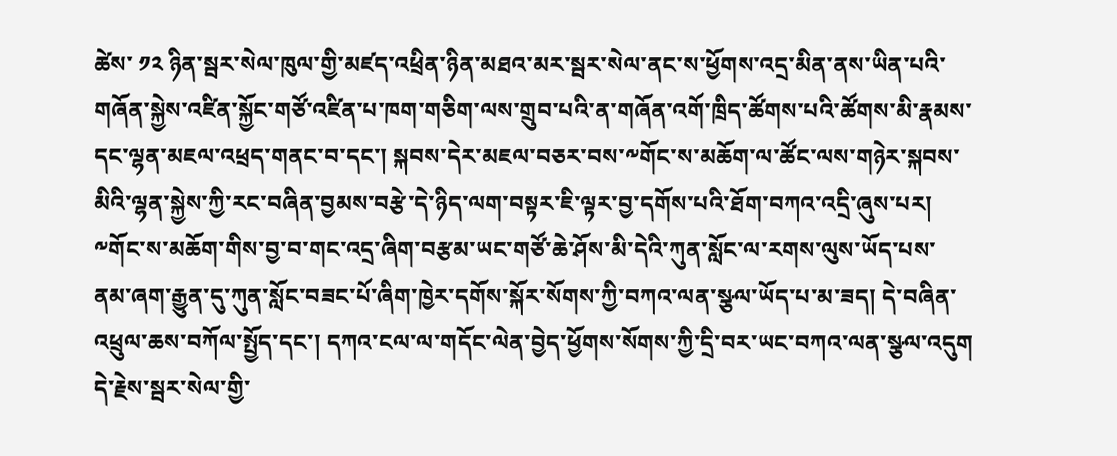ཚེས་ ༡༢ ཉིན་སྦར་སེལ་ཁུལ་གྱི་མཛད་འཕྲིན་ཉིན་མཐའ་མར་སྦར་སེལ་ནང་ས་ཕྱོགས་འདྲ་མིན་ནས་ཡིན་པའི་གཞོན་སྐྱེས་འཛིན་སྐྱོང་གཙོ་འཛིན་པ་ཁག་གཅིག་ལས་གྲུབ་པའི་ན་གཞོན་འགོ་ཁྲིད་ཚོགས་པའི་ཚོགས་མི་རྣམས་དང་ལྷན་མཇལ་འཕྲད་གནང་བ་དང་། སྐབས་དེར་མཇལ་བཅར་བས་༸གོང་ས་མཆོག་ལ་ཚོང་ལས་གཉེར་སྐབས་མིའི་ལྷན་སྐྱེས་ཀྱི་རང་བཞིན་བྱམས་བརྩེ་དེ་ཉིད་ལག་བསྟར་ཇི་ལྟར་བྱ་དགོས་པའི་ཐོག་བཀའ་འདྲི་ཞུས་པར། ༸གོང་ས་མཆོག་གིས་བྱ་བ་གང་འདྲ་ཞིག་བརྩམ་ཡང་གཙོ་ཆེ་ཤོས་མི་དེའི་ཀུན་སློང་ལ་རགས་ལུས་ཡོད་པས་ནམ་ཞག་རྒྱུན་དུ་ཀུན་སློང་བཟང་པོ་ཞིག་ཁྱེར་དགོས་སྐོར་སོགས་ཀྱི་བཀའ་ལན་སྩལ་ཡོད་པ་མ་ཟད། དེ་བཞིན་འཕྲུལ་ཆས་བཀོལ་སྤྱོད་དང་། དཀའ་ངལ་ལ་གདོང་ལེན་བྱེད་ཕྱོགས་སོགས་ཀྱི་དྲི་བར་ཡང་བཀའ་ལན་སྩལ་འདུག དེ་རྗེས་སྦར་སེལ་གྱི་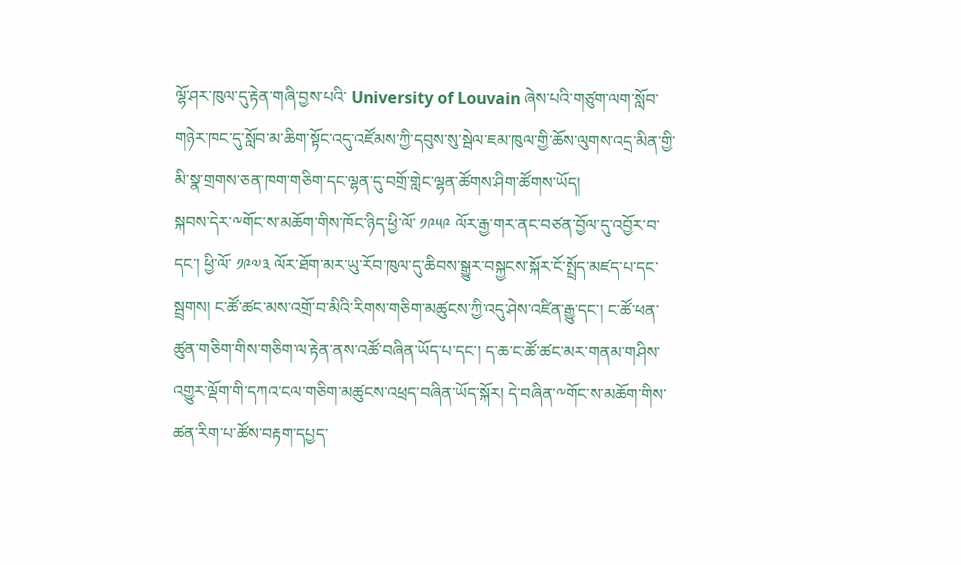ལྷོ་ཤར་ཁུལ་དུ་རྟེན་གཞི་བྱས་པའི་ University of Louvain ཞེས་པའི་གཙུག་ལག་སློབ་གཉེར་ཁང་དུ་སློབ་མ་ཆིག་སྟོང་འདུ་འཛོམས་ཀྱི་དབུས་སུ་སྦེལ་ཇམ་ཁུལ་གྱི་ཆོས་ལུགས་འདྲ་མིན་གྱི་མི་སྣ་གྲགས་ཅན་ཁག་གཅིག་དང་ལྷན་དུ་བགྲོ་གླེང་ལྷན་ཚོགས་ཤིག་ཚོགས་ཡོད།
སྐབས་དེར་༸གོང་ས་མཆོག་གིས་ཁོང་ཉིད་ཕྱི་ལོ་ ༡༩༥༩ ལོར་རྒྱ་གར་ནང་བཙན་བྱོལ་དུ་འབྱོར་བ་དང་། ཕྱི་ལོ་ ༡༩༧༣ ལོར་ཐོག་མར་ཡུ་རོབ་ཁུལ་དུ་ཆིབས་སྒྱུར་བསྐྱངས་སྐོར་ངོ་སྤྲོད་མཛད་པ་དང་སྦྲགས། ང་ཚོ་ཚང་མས་འགྲོ་བ་མིའི་རིགས་གཅིག་མཚུངས་ཀྱི་འདུ་ཤེས་འཛིན་རྒྱུ་དང་། ང་ཚོ་ཕན་ཚུན་གཅིག་གིས་གཅིག་ལ་རྟེན་ནས་འཚོ་བཞིན་ཡོད་པ་དང་། ད་ཆ་ང་ཚོ་ཚང་མར་གནམ་གཤིས་འགྱུར་ལྡོག་གི་དཀའ་ངལ་གཅིག་མཚུངས་འཕྲད་བཞིན་ཡོད་སྐོར། དེ་བཞིན་༸གོང་ས་མཆོག་གིས་ཚན་རིག་པ་ཚོས་བརྟག་དཔྱད་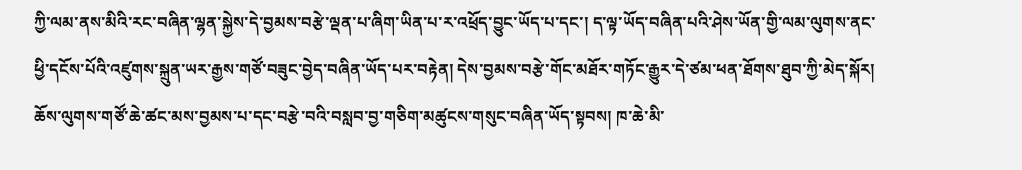ཀྱི་ལམ་ནས་མིའི་རང་བཞིན་ལྷན་སྐྱེས་དེ་བྱམས་བརྩེ་ལྡན་པ་ཞིག་ཡིན་པ་ར་འཕྲོད་བྱུང་ཡོད་པ་དང་། ད་ལྟ་ཡོད་བཞིན་པའི་ཤེས་ཡོན་གྱི་ལམ་ལུགས་ནང་ཕྱི་དངོས་པོའི་འཛུགས་སྐྲུན་ཡར་རྒྱས་གཙོ་བཟུང་བྱེད་བཞིན་ཡོད་པར་བརྟེན། དེས་བྱམས་བརྩེ་གོང་མཐོར་གཏོང་རྒྱུར་དེ་ཙམ་ཕན་ཐོགས་ཐུབ་ཀྱི་མེད་སྐོར། ཆོས་ལུགས་གཙོ་ཆེ་ཚང་མས་བྱམས་པ་དང་བརྩེ་བའི་བསླབ་བྱ་གཅིག་མཚུངས་གསུང་བཞིན་ཡོད་སྟབས། ཁ་ཆེ་མི་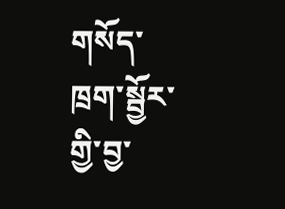གསོད་ཁྲག་སྦྱོར་གྱི་བྱ་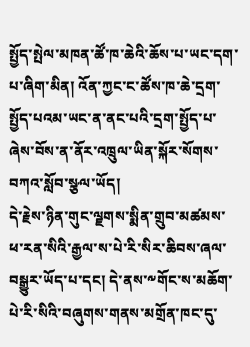སྤྱོད་སྤེལ་མཁན་ཚོ་ཁ་ཆེའི་ཆོས་པ་ཡང་དག་པ་ཞིག་མིན། འོན་ཀྱང་ང་ཚོས་ཁ་ཆེ་དྲག་སྤྱོད་པའམ་ཡང་ན་ནང་པའི་དྲག་སྤྱོད་པ་ཞེས་བོས་ན་ནོར་འཁྲུལ་ཡིན་སྐོར་སོགས་བཀའ་སློབ་སྩལ་ཡོད།
དེ་རྗེས་ཉིན་གུང་ལྗགས་སྨིན་གྲུབ་མཚམས་ཕ་རན་སིའི་རྒྱལ་ས་པེ་རི་སིར་ཆིབས་ཞལ་བསྒྱུར་ཡོད་པ་དང། དེ་ནས་༸གོང་ས་མཆོག་པེ་རི་སིའི་བཞུགས་གནས་མགྲོན་ཁང་དུ་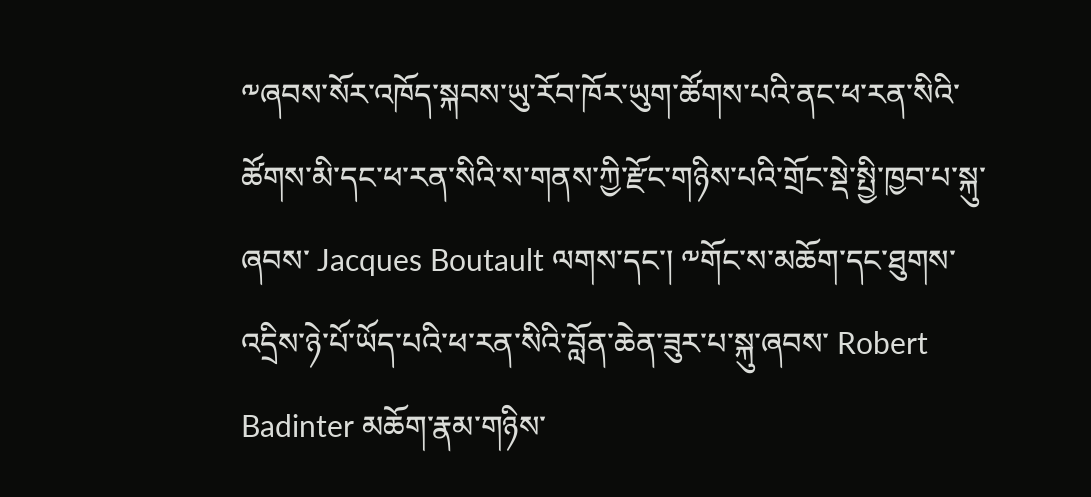༸ཞབས་སོར་འཁོད་སྐབས་ཡུ་རོབ་ཁོར་ཡུག་ཚོགས་པའི་ནང་ཕ་རན་སིའི་ཚོགས་མི་དང་ཕ་རན་སིའི་ས་གནས་ཀྱི་རྫོང་གཉིས་པའི་གྲོང་སྡེ་སྤྱི་ཁྱབ་པ་སྐུ་ཞབས་ Jacques Boutault ལགས་དང་། ༸གོང་ས་མཆོག་དང་ཐུགས་འདྲིས་ཉེ་པོ་ཡོད་པའི་ཕ་རན་སིའི་བློན་ཆེན་ཟུར་པ་སྐུ་ཞབས་ Robert Badinter མཆོག་རྣམ་གཉིས་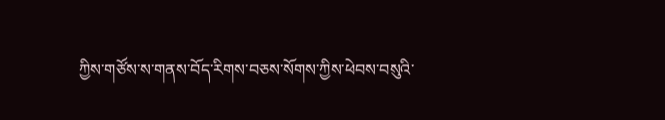ཀྱིས་གཙོས་ས་གནས་བོད་རིགས་བཅས་སོགས་ཀྱིས་ཕེབས་བསུའི་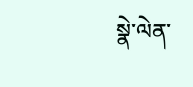སྣེ་ལེན་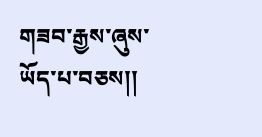གཟབ་རྒྱས་ཞུས་ཡོད་པ་བཅས།།